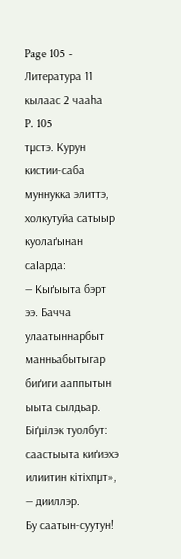Page 105 - Литература 11 кылаас 2 чааhа
P. 105
тµстэ. Курун кистии-саба муннукка элиттэ, холкутуйа сатыыр
куолаґынан саІарда:
— Кыґыыта бэрт ээ. Бачча улаатыннарбыт манньабытыгар
биґиги ааппытын ыыта сылдьар. Біґµілэк туолбут:
саастыыта киґиэхэ илиитин кітіхпµт», — дииллэр.
Бу саатын-суутун!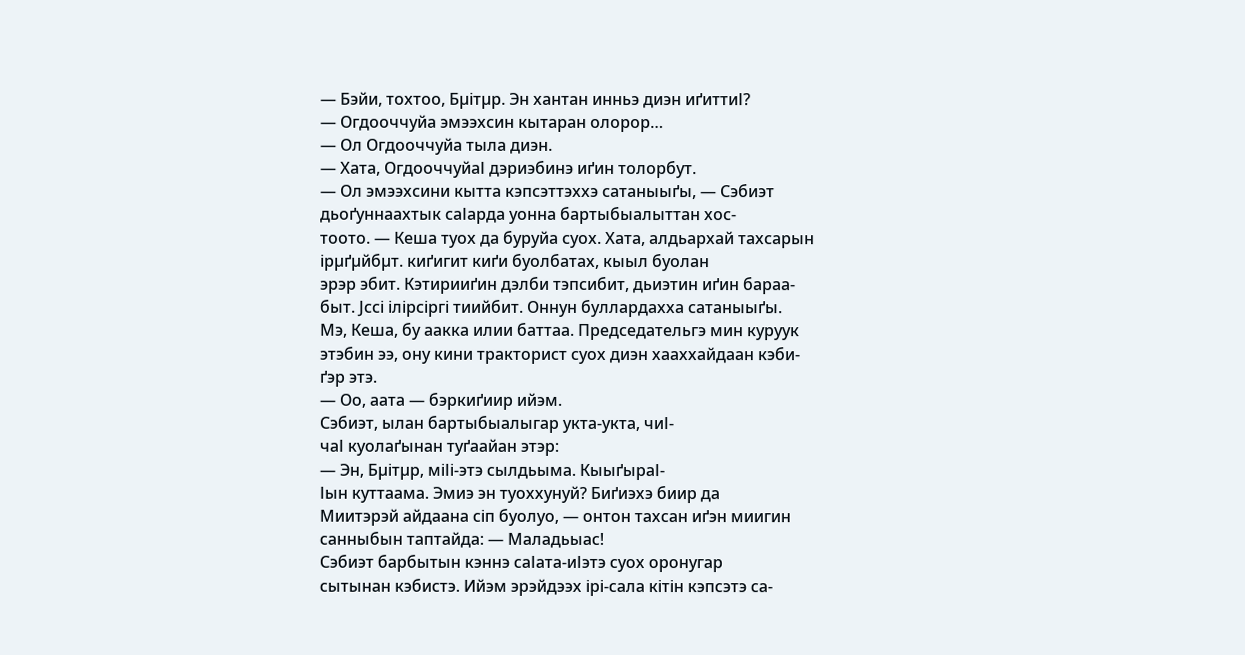— Бэйи, тохтоо, Бµітµр. Эн хантан инньэ диэн иґиттиІ?
— Огдооччуйа эмээхсин кытаран олорор…
— Ол Огдооччуйа тыла диэн.
— Хата, ОгдооччуйаІ дэриэбинэ иґин толорбут.
— Ол эмээхсини кытта кэпсэттэххэ сатаныыґы, — Сэбиэт
дьоґуннаахтык саІарда уонна бартыбыалыттан хос-
тоото. — Кеша туох да буруйа суох. Хата, алдьархай тахсарын
ірµґµйбµт. киґигит киґи буолбатах, кыыл буолан
эрэр эбит. Кэтирииґин дэлби тэпсибит, дьиэтин иґин бараа-
быт. Јссі ілірсіргі тиийбит. Оннун буллардахха сатаныыґы.
Мэ, Кеша, бу аакка илии баттаа. Председательгэ мин куруук
этэбин ээ, ону кини тракторист суох диэн хааххайдаан кэби-
ґэр этэ.
— Оо, аата — бэркиґиир ийэм.
Сэбиэт, ылан бартыбыалыгар укта-укта, чиІ-
чаІ куолаґынан туґаайан этэр:
— Эн, Бµітµр, міІі-этэ сылдьыма. КыыґыраІ-
Іын куттаама. Эмиэ эн туоххунуй? Биґиэхэ биир да
Миитэрэй айдаана сіп буолуо, — онтон тахсан иґэн миигин
санныбын таптайда: — Маладьыас!
Сэбиэт барбытын кэннэ саІата-иІэтэ суох оронугар
сытынан кэбистэ. Ийэм эрэйдээх ірі-сала кітін кэпсэтэ са-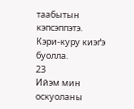таабытын кэпсэппэтэ. Кэри-куру киэґэ буолла.
23
Ийэм мин оскуоланы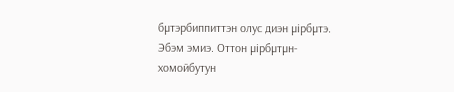бµтэрбиппиттэн олус диэн µірбµтэ.
Эбэм эмиэ. Оттон µірбµтµн-хомойбутун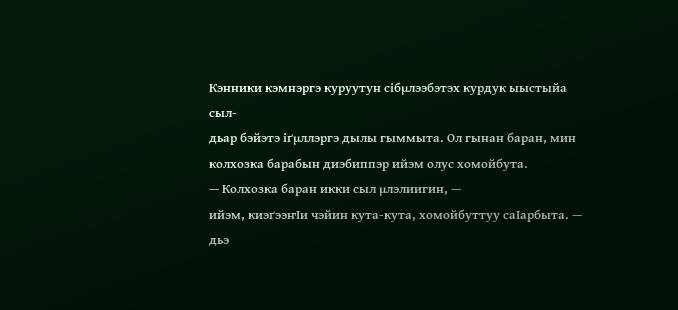Кэнники кэмнэргэ куруутун сібµлээбэтэх курдук ыыстыйа сыл-
дьар бэйэтэ іґµллэргэ дылы гыммыта. Ол гынан баран, мин
колхозка барабын диэбиппэр ийэм олус хомойбута.
— Колхозка баран икки сыл µлэлиигин, —
ийэм, киэґээҥІи чэйин кута-кута, хомойбуттуу саІарбыта. —
дьэ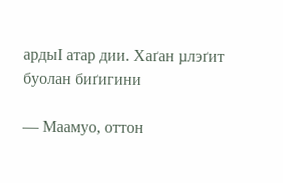ардыІ атар дии. Хаґан µлэґит буолан биґигини

— Маамуо, оттон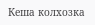Кеша колхозка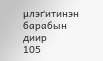µлэґитинэн барабын диир
105